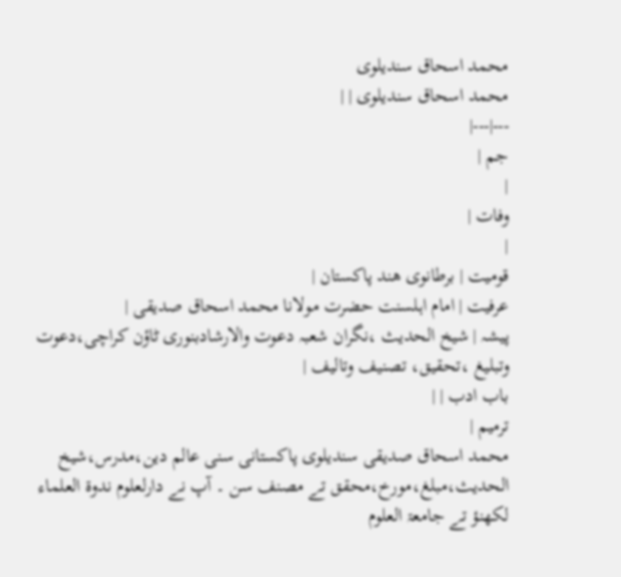محمد اسحاق سندیلوی
محمد اسحاق سندیلوی | |
---|---|
جم |
|
وفات |
|
قومیت | برطانوی ھند پاکستان |
عرفیت | امام اہلسنت حضرت مولانا محمد اسحاق صدیقی |
پیشہ | شیخ الحدیث ،نگران شعبہ دعوت والارشادبنوری ٹاؤن کراچی،دعوت وتبلیغ ،تحقیق، تصنیف وتالیف |
باب ادب | |
ترمیم |
محمد اسحاق صدیقی سندیلوی پاکستانی سنی عالم دین،مدرس،شیخ الحدیث،مبلغ،مورخ،محقق تے مصنف سن ۔ آپ نے دارلعلوم ندوۃ العلماء لکھنؤ تے جامعۃ العلوم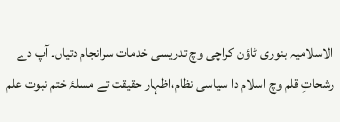الاسلامیہ بنوری ٹاؤن کراچی وچ تدریسی خدمات سرانجام دتیاں۔ آپ دے رشحاتِ قلم وچ اسلام دا سیاسی نظام،اظہار حقیقت تے مسلۂ ختم نبوت علم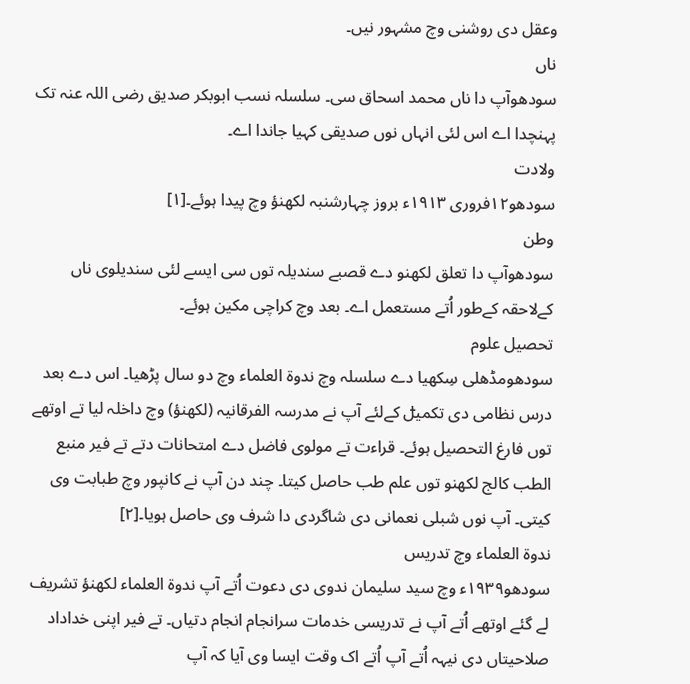وعقل دی روشنی وچ مشہور نيں۔
ناں
سودھوآپ دا ناں محمد اسحاق سی۔ سلسلہ نسب ابوبکر صدیق رضی اللہ عنہ تک پہنچدا اے اس لئی انہاں نوں صدیقی کہیا جاندا اے۔
ولادت
سودھو۱۲فروری ۱۹۱۳ء بروز چہارشنبہ لکھنؤ وچ پیدا ہوئے۔[۱]
وطن
سودھوآپ دا تعلق لکھنو دے قصبے سندیلہ توں سی ايسے لئی سندیلوی ناں کےلاحقہ کےطور اُتے مستعمل اے۔ بعد وچ کراچی مکین ہوئے۔
تحصیل علوم
سودھومڈھلی سِکھیا دے سلسلہ وچ ندوۃ العلماء وچ دو سال پڑھیا۔ اس دے بعد درس نظامی دی تکمیݪ کےلئے آپ نے مدرسہ الفرقانیہ (لکھنؤ) وچ داخلہ لیا تے اوتھے توں فارغ التحصیل ہوئے۔ قراءت تے مولوی فاضل دے امتحانات دتے تے فیر منبع الطب کالج لکھنو توں علم طب حاصل کيتا۔ چند دن آپ نے کانپور وچ طبابت وی کيتی۔ آپ نوں شبلی نعمانی دی شاگردی دا شرف وی حاصل ہويا۔[۲]
ندوۃ العلماء وچ تدریس
سودھو۱۹۳۹ء وچ سید سلیمان ندوی دی دعوت اُتے آپ ندوۃ العلماء لکھنؤ تشریف لے گئے اوتھے اُتے آپ نے تدریسی خدمات سرانجام انجام دتیاں۔ تے فیر اپنی خداداد صلاحیتاں دی نیہہ اُتے آپ اُتے اک وقت ایسا وی آیا کہ آپ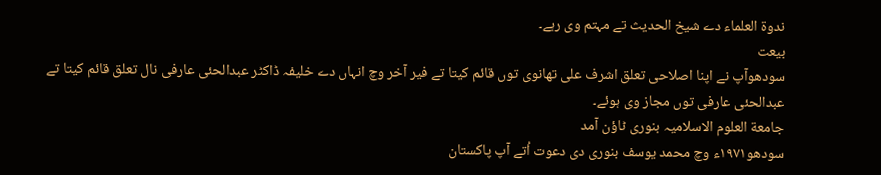ندوۃ العلماء دے شیخ الحدیث تے مہتم وی رہے۔
بیعت
سودھوآپ نے اپنا اصلاحی تعلق اشرف علی تھانوی توں قائم کيتا تے فیر آخر وچ انہاں دے خلیفہ ڈاکٹر عبدالحئی عارفی نال تعلق قائم کيتا تے عبدالحئی عارفی توں مجاز وی ہوئے۔
جامعة العلوم الاسلامیہ بنوری ٹاؤن آمد
سودھو۱۹۷۱ء وچ محمد یوسف بنوری دی دعوت اُتے آپ پاکستان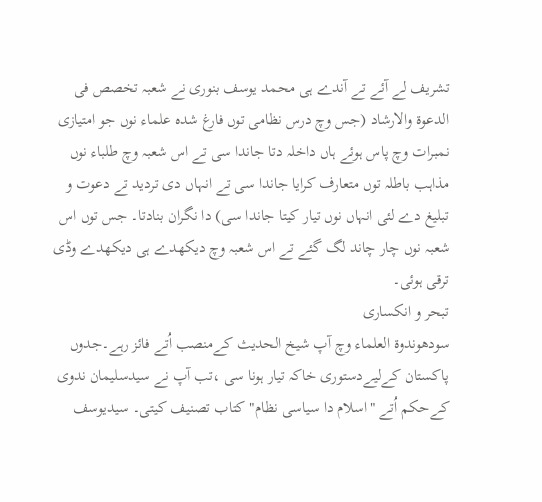تشریف لے آئے تے آندے ہی محمد یوسف بنوری نے شعبہ تخصص فی الدعوة والارشاد (جس وچ درس نظامی توں فارغ شدہ علماء نوں جو امتیازی نمبرات وچ پاس ہوئے ہاں داخلہ دتا جاندا سی تے اس شعبہ وچ طلباء نوں مذاہب باطلہ توں متعارف کرایا جاندا سی تے انہاں دی تردید تے دعوت و تبلیغ دے لئی انہاں نوں تیار کيتا جاندا سی) دا نگران بنادتا۔ جس توں اس شعبہ نوں چار چاند لگ گئے تے اس شعبہ وچ دیکھدے ہی دیکھدے وڈی ترقی ہوئی۔
تبحر و انکساری
سودھوندوۃ العلماء وچ آپ شیخ الحدیث کےمنصب اُتے فائز رہے۔جدوں پاکستان کےلیےدستوری خاکہ تیار ہونا سی ،تب آپ نے سیدسلیمان ندوی کےحکم اُتے "اسلام دا سیاسی نظام" کتاب تصنیف کيتی۔ سیدیوسف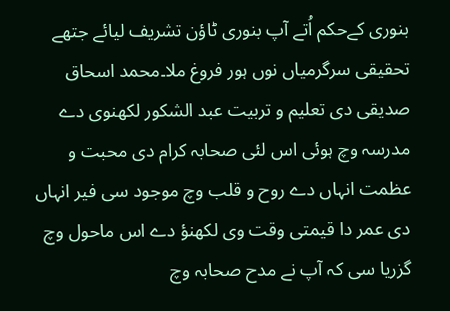بنوری کےحکم اُتے آپ بنوری ٹاؤن تشریف لیائے جتھے تحقیقی سرگرمیاں نوں ہور فروغ ملا۔محمد اسحاق صدیقی دی تعلیم و تربیت عبد الشکور لکھنوی دے مدرسہ وچ ہوئی اس لئی صحابہ کرام دی محبت و عظمت انہاں دے روح و قلب وچ موجود سی فیر انہاں دی عمر دا قیمتی وقت وی لکھنؤ دے اس ماحول وچ گزریا سی کہ آپ نے مدح صحابہ وچ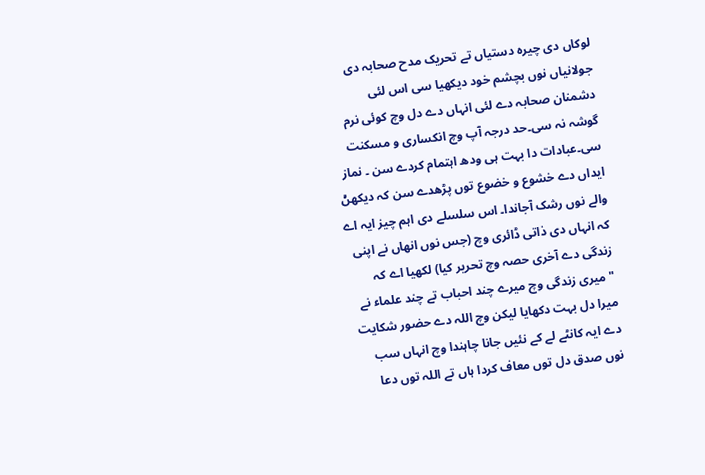لوکاں دی چیرہ دستیاں تے تحریک مدح صحابہ دی جولانیاں نوں بچشم خود دیکھیا سی اس لئی دشمنان صحابہ دے لئی انہاں دے دل وچ کوئی نرم گوشہ نہ سی۔حد درجہ آپ وچ انکساری و مسکنت سی۔عبادات دا بہت ہی ودھ اہتمام کردے سن ۔ نماز ایداں دے خشوع و خضوع توں پڑھدے سن کہ دیکھݨ والے نوں رشک آجاندا۔ اس سلسلے دی اہم چیز ایہ اے کہ انہاں دی ذاتی ڈائری وچ (جس نوں انھاں نے اپنی زندگی دے آخری حصہ وچ تحریر کیا) لکھیا اے کہ "میری زندگی وچ میرے چند احباب تے چند علماء نے میرا دل بہت دکھایا لیکن وچ اللہ دے حضور شکایت دے ایہ کانٹے لے کے نئيں جانا چاہندا وچ انہاں سب نوں صدق دل توں معاف کردا ہاں تے اللہ توں دعا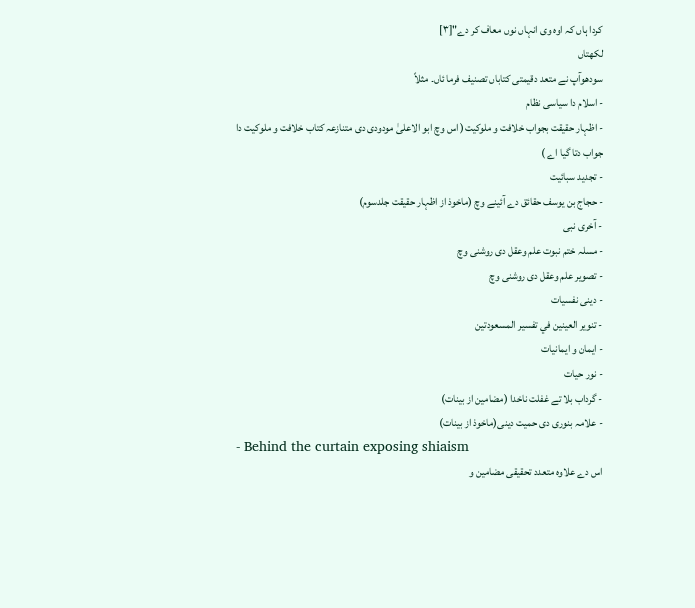کردا ہاں کہ اوہ وی انہاں نوں معاف کر دے"[۳]
لکھتاں
سودھوآپ نے متعد دقیمتی کتاباں تصنیف فرما ئاں۔ مثلاً
- اسلام دا سیاسی نظام
- اظہار حقیقت بجواب خلافت و ملوکیت( اس وچ ابو الاعلیٰ مودودی دی متنازعہ کتاب خلافت و ملوکیت دا جواب دتا گیا اے )
- تجدید سبائیت
- حجاج بن یوسف حقائق دے آئینے وچ (ماخوذ از اظہار حقیقت جلدسوم)
- آخری نبی
- مسلہ ختم نبوت علم وعقل دی روشنی وچ
- تصویر علم وعقل دی روشنی وچ
- دینی نفسیات
- تنوير العينين في تفسير المسعودتين
- ایمان و ایمانیات
- نور حیات
- گرداب بلا تے غفلت ناخدا (مضامین از بینات)
- علامہ بنوری دی حمیت دینی(ماخوذ از بینات)
- Behind the curtain exposing shiaism
اس دے علاوہ متعدد تحقیقی مضامین و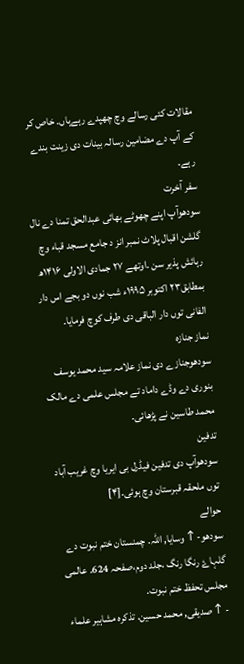مقالات کئی رسالے وچ چھپدے رہےہاں۔ خاص کر کے آپ دے مضامین رسالہ بینات دی زینت بندے رہے۔
سفر آخرت
سودھوآپ اپنے چھوٹے بھائی عبدالحق تمنا دے نال گلشن اقبال پلاٹ نمبر انز د جامع مسجد قباء وچ رہائش پذیر سن ۔اوتھے ۲۷ جمادی الاولی ۱۴۱۶ھ بمطابق۲۳ اکتوبر ۱۹۹۵ء شب نوں دو بجے اس دار الفانی توں دار الباقی دی طرف کوچ فرمایا۔
نماز جنازہ
سودھوجنازے دی نماز علامہ سید محمد یوسف بنوری دے وڈے داماد تے مجلس علمی دے مالک محمد طاسین نے پڑھائی۔
تدفین
سودھوآپ دی تدفین فیڈرل بی ایریا وچ غریب آباد توں ملحقہ قبرستان وچ ہوئی۔[۴]
حوالے
سودھو- ↑ وسایا, اللہ. چمنستان ختم نبوت دے گلہاۓ رنگا رنگ ،جلد دوم،صفحہ 624. عالمی مجلس تحفظ ختم نبوت.
- ↑ صدیقی, محمد حسین. تذکرہ مشاہیر علماء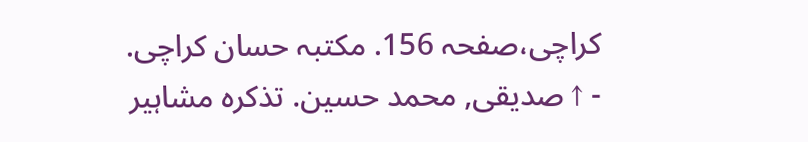کراچی،صفحہ 156. مکتبہ حسان کراچی.
- ↑ صدیقی, محمد حسین. تذکرہ مشاہیر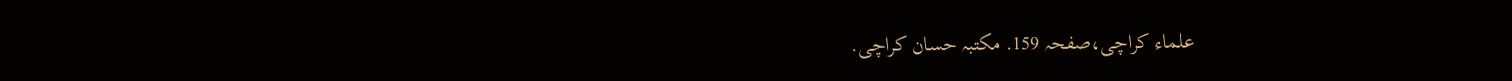علماء کراچی،صفحہ 159. مکتبہ حسان کراچی.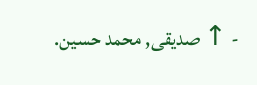- ↑ صدیقی, محمد حسین.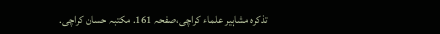تذکرہ مشاہیر علماء کراچی،صفحہ 161. مکتبہ حسان کراچی.